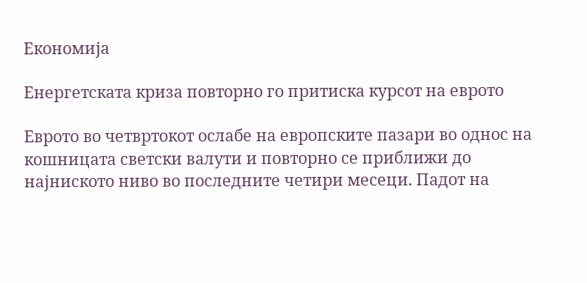Економија

Енергетската криза повторно го притиска курсот на еврото

Еврото во четвртокот ослабе на европските пазари во однос на кошницата светски валути и повторно се приближи до најниското ниво во последните четири месеци. Падот на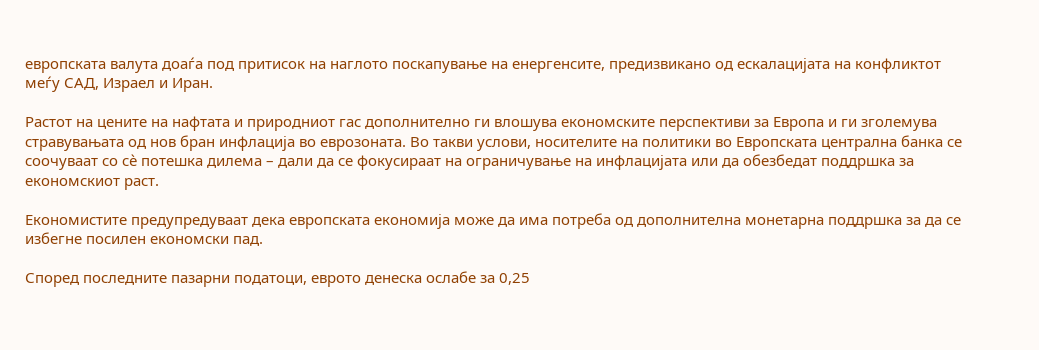европската валута доаѓа под притисок на наглото поскапување на енергенсите, предизвикано од ескалацијата на конфликтот меѓу САД, Израел и Иран.

Растот на цените на нафтата и природниот гас дополнително ги влошува економските перспективи за Европа и ги зголемува стравувањата од нов бран инфлација во еврозоната. Во такви услови, носителите на политики во Европската централна банка се соочуваат со сè потешка дилема – дали да се фокусираат на ограничување на инфлацијата или да обезбедат поддршка за економскиот раст.

Економистите предупредуваат дека европската економија може да има потреба од дополнителна монетарна поддршка за да се избегне посилен економски пад.

Според последните пазарни податоци, еврото денеска ослабе за 0,25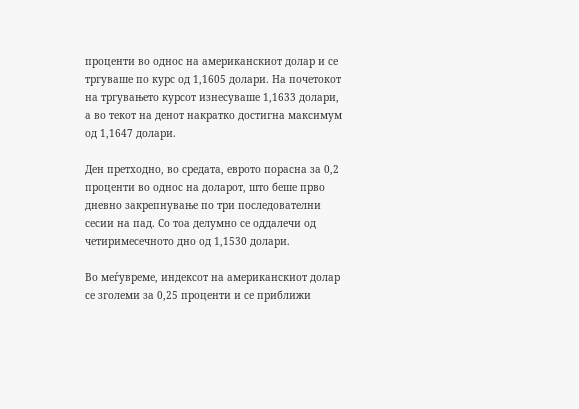проценти во однос на американскиот долар и се тргуваше по курс од 1,1605 долари. На почетокот на тргувањето курсот изнесуваше 1,1633 долари, а во текот на денот накратко достигна максимум од 1,1647 долари.

Ден претходно, во средата, еврото порасна за 0,2 проценти во однос на доларот, што беше прво дневно закрепнување по три последователни сесии на пад. Со тоа делумно се оддалечи од четиримесечното дно од 1,1530 долари.

Во меѓувреме, индексот на американскиот долар се зголеми за 0,25 проценти и се приближи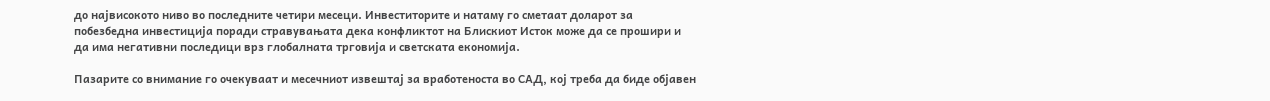до највисокото ниво во последните четири месеци. Инвеститорите и натаму го сметаат доларот за побезбедна инвестиција поради стравувањата дека конфликтот на Блискиот Исток може да се прошири и да има негативни последици врз глобалната трговија и светската економија.

Пазарите со внимание го очекуваат и месечниот извештај за вработеноста во САД, кој треба да биде објавен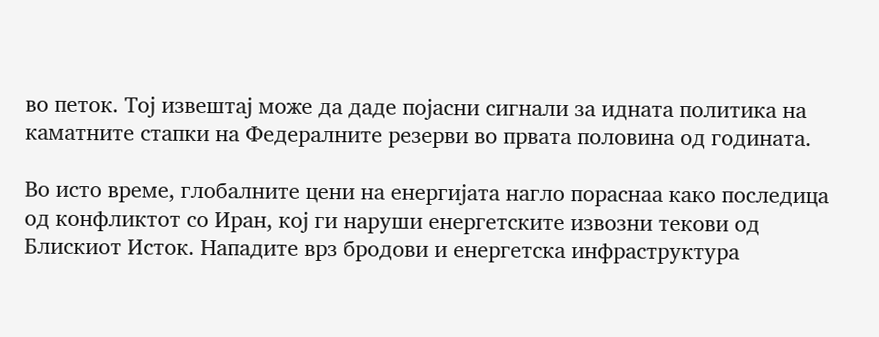во петок. Тој извештај може да даде појасни сигнали за идната политика на каматните стапки на Федералните резерви во првата половина од годината.

Во исто време, глобалните цени на енергијата нагло пораснаа како последица од конфликтот со Иран, кој ги наруши енергетските извозни текови од Блискиот Исток. Нападите врз бродови и енергетска инфраструктура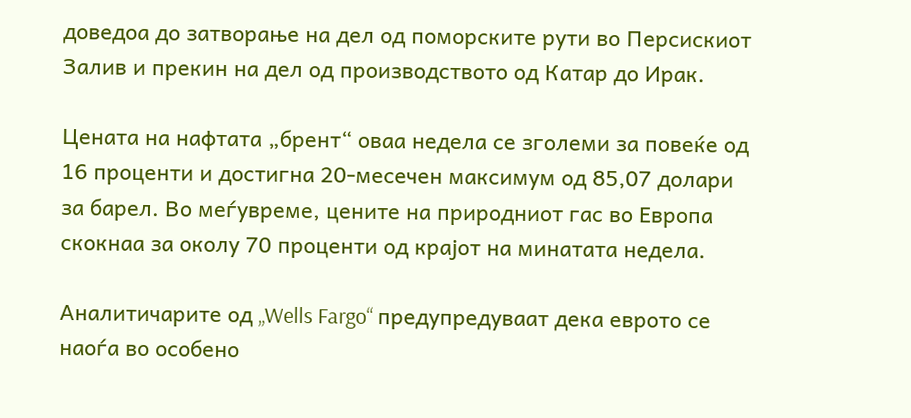доведоа до затворање на дел од поморските рути во Персискиот Залив и прекин на дел од производството од Катар до Ирак.

Цената на нафтата „брент“ оваа недела се зголеми за повеќе од 16 проценти и достигна 20-месечен максимум од 85,07 долари за барел. Во меѓувреме, цените на природниот гас во Европа скокнаа за околу 70 проценти од крајот на минатата недела.

Аналитичарите од „Wells Fargo“ предупредуваат дека еврото се наоѓа во особено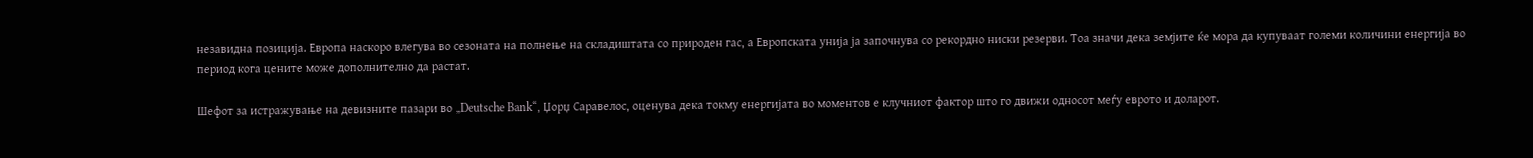незавидна позиција. Европа наскоро влегува во сезоната на полнење на складиштата со природен гас, а Европската унија ја започнува со рекордно ниски резерви. Тоа значи дека земјите ќе мора да купуваат големи количини енергија во период кога цените може дополнително да растат.

Шефот за истражување на девизните пазари во „Deutsche Bank“, Џорџ Саравелос, оценува дека токму енергијата во моментов е клучниот фактор што го движи односот меѓу еврото и доларот.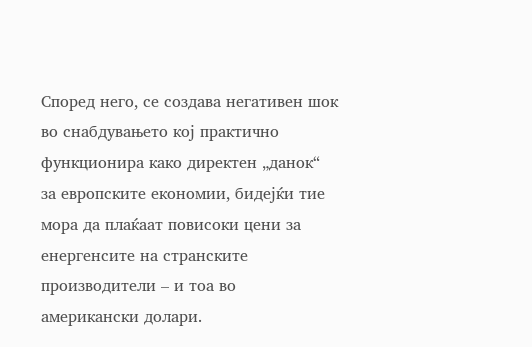Според него, се создава негативен шок во снабдувањето кој практично функционира како директен „данок“ за европските економии, бидејќи тие мора да плаќаат повисоки цени за енергенсите на странските производители – и тоа во американски долари.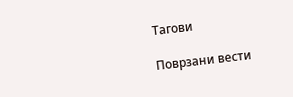Тагови

Поврзани вести